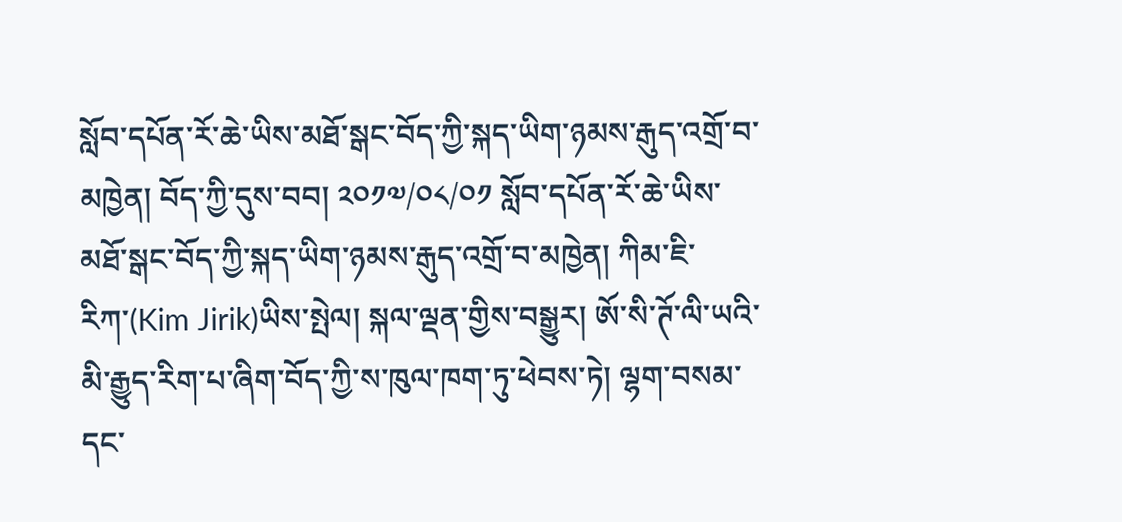སློབ་དཔོན་རོ་ཆེ་ཡིས་མཐོ་སྒང་བོད་ཀྱི་སྐད་ཡིག་ཉམས་རྒུད་འགྲོ་བ་མཁྱེན། བོད་ཀྱི་དུས་བབ། ༢༠༡༧/༠༨/༠༡ སློབ་དཔོན་རོ་ཆེ་ཡིས་མཐོ་སྒང་བོད་ཀྱི་སྐད་ཡིག་ཉམས་རྒུད་འགྲོ་བ་མཁྱེན། ཀིམ་ཇི་རིཀ་(Kim Jirik)ཡིས་སྤེལ། སྐལ་ལྡན་གྱིས་བསྒྱུར། ཨོ་སི་ཊོ་ལི་ཡའི་མི་རྒྱུད་རིག་པ་ཞིག་བོད་ཀྱི་ས་ཁུལ་ཁག་ཏུ་ཕེབས་ཏེ། ལྷག་བསམ་དང་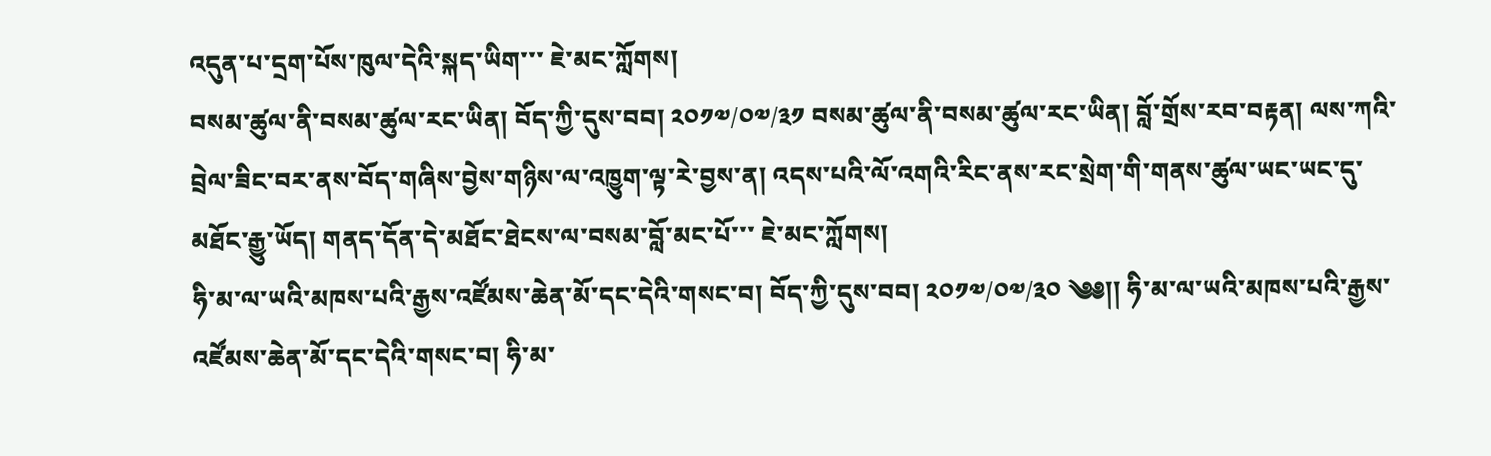འདུན་པ་དྲག་པོས་ཁུལ་དེའི་སྐད་ཡིག་་་ ཇེ་མང་ཀློགས།
བསམ་ཚུལ་ནི་བསམ་ཚུལ་རང་ཡིན། བོད་ཀྱི་དུས་བབ། ༢༠༡༧/༠༧/༣༡ བསམ་ཚུལ་ནི་བསམ་ཚུལ་རང་ཡིན། བློ་གྲོས་རབ་བརྟན། ལས་ཀའི་བྲེལ་ཟིང་བར་ནས་བོད་གཞིས་བྱེས་གཉིས་ལ་འཁྱུག་ལྟ་རེ་བྱས་ན། འདས་པའི་ལོ་འགའི་རིང་ནས་རང་སྲེག་གི་གནས་ཚུལ་ཡང་ཡང་དུ་མཐོང་རྒྱུ་ཡོད། གནད་དོན་དེ་མཐོང་ཐེངས་ལ་བསམ་བློ་མང་པོ་་་ ཇེ་མང་ཀློགས།
ཧི་མ་ལ་ཡའི་མཁས་པའི་རྒྱས་འཛོམས་ཆེན་མོ་དང་དེའི་གསང་བ། བོད་ཀྱི་དུས་བབ། ༢༠༡༧/༠༧/༣༠ ༄༅།། ཧི་མ་ལ་ཡའི་མཁས་པའི་རྒྱས་འཛོམས་ཆེན་མོ་དང་དེའི་གསང་བ། ཧི་མ་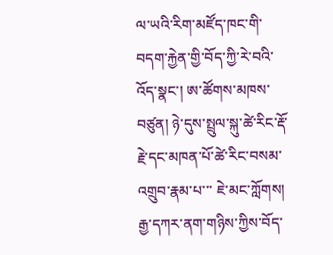ལ་ཡའི་རིག་མཛོད་ཁང་གི་བདག་རྐྱེན་གྱི་བོད་ཀྱི་རེ་བའི་འོད་སྣང་། ཨ་ཚོགས་མཁས་བཙུན། ཉེ་དུས་སྤྲུལ་སྐུ་ཚེ་རིང་རྡོ་རྗེ་དང་མཁན་པོ་ཚེ་རིང་བསམ་འགྲུབ་རྣམ་པ་་་ ཇེ་མང་ཀློགས།
རྒྱ་དཀར་ནག་གཉིས་ཀྱིས་བོད་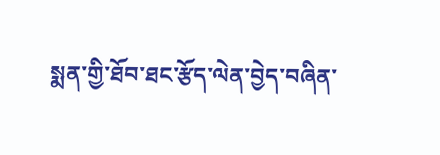སྨན་གྱི་ཐོབ་ཐང་རྩོད་ལེན་བྱེད་བཞིན་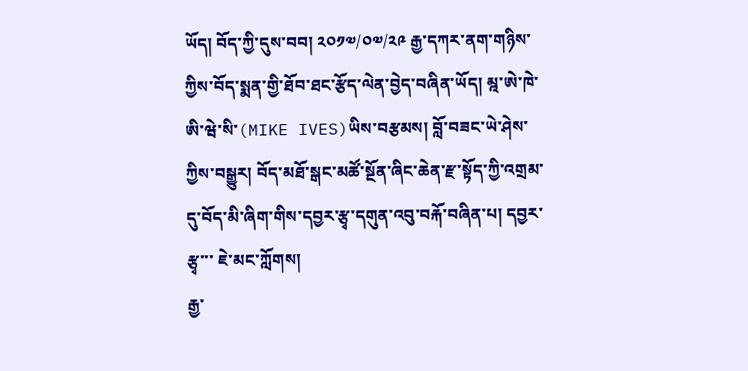ཡོད། བོད་ཀྱི་དུས་བབ། ༢༠༡༧/༠༧/༢༩ རྒྱ་དཀར་ནག་གཉིས་ཀྱིས་བོད་སྨན་གྱི་ཐོབ་ཐང་རྩོད་ལེན་བྱེད་བཞིན་ཡོད། མྰ་ཨེ་ཁེ་ཨི་ཝེ་སི་(MIKE IVES)ཡིས་བརྩམས། བློ་བཟང་ཡེ་ཤེས་ཀྱིས་བསྒྱུར། བོད་མཐོ་སྒང་མཚོ་སྔོན་ཞིང་ཆེན་རྫ་སྟོད་ཀྱི་འགྲམ་དུ་བོད་མི་ཞིག་གིས་དབྱར་རྩྭ་དགུན་འབུ་བརྐོ་བཞིན་པ། དབྱར་རྩྭ་་་ ཇེ་མང་ཀློགས།
རྒྱ་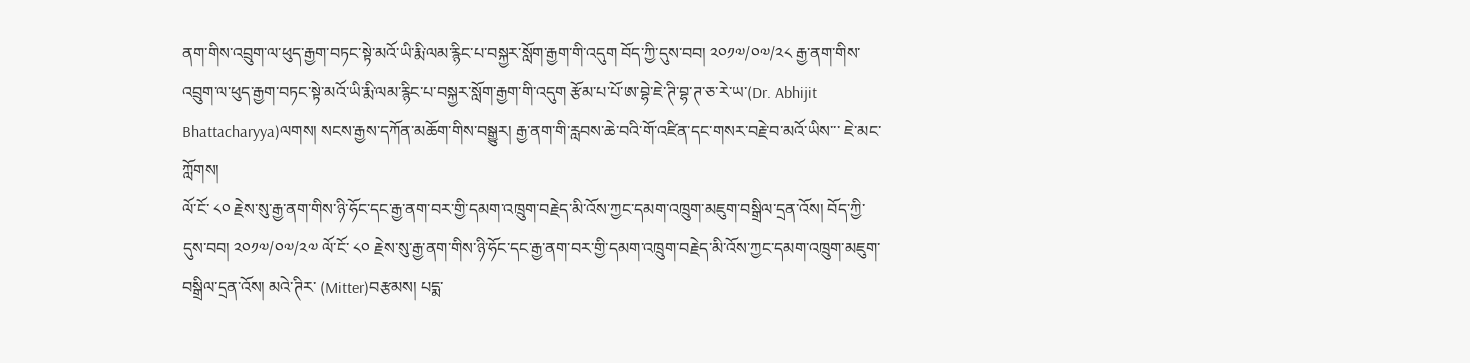ནག་གིས་འབྲུག་ལ་ཕུད་རྒྱག་བཏང་སྟེ་མའོ་ཡི་རྨི་ལམ་རྙིང་པ་བསྐྱར་སློག་རྒྱག་གི་འདུག བོད་ཀྱི་དུས་བབ། ༢༠༡༧/༠༧/༢༨ རྒྱ་ནག་གིས་འབྲུག་ལ་ཕུད་རྒྱག་བཏང་སྟེ་མའོ་ཡི་རྨི་ལམ་རྙིང་པ་བསྐྱར་སློག་རྒྱག་གི་འདུག རྩོམ་པ་པོ་ཨ་བྷེ་ཇེ་ཊི་བྷ་ཊ་ཅ་རེ་ཡ་(Dr. Abhijit Bhattacharyya)ལགས། སངས་རྒྱས་དཀོན་མཆོག་གིས་བསྒྱུར། རྒྱ་ནག་གི་རླབས་ཆེ་བའི་གོ་འཛིན་དང་གསར་བརྗེ་བ་མའོ་ཡིས་་་ ཇེ་མང་ཀློགས།
ལོ་ངོ་ ༨༠ རྗེས་སུ་རྒྱ་ནག་གིས་ཉི་ཧོང་དང་རྒྱ་ནག་བར་གྱི་དམག་འཁྲུག་བརྗེད་མི་འོས་ཀྱང་དམག་འཁྲུག་མཇུག་བསྒྲིལ་དྲན་འོས། བོད་ཀྱི་དུས་བབ། ༢༠༡༧/༠༧/༢༧ ལོ་ངོ་ ༨༠ རྗེས་སུ་རྒྱ་ནག་གིས་ཉི་ཧོང་དང་རྒྱ་ནག་བར་གྱི་དམག་འཁྲུག་བརྗེད་མི་འོས་ཀྱང་དམག་འཁྲུག་མཇུག་བསྒྲིལ་དྲན་འོས། མའེ་ཊིར་ (Mitter)བརྩམས། པདྨ་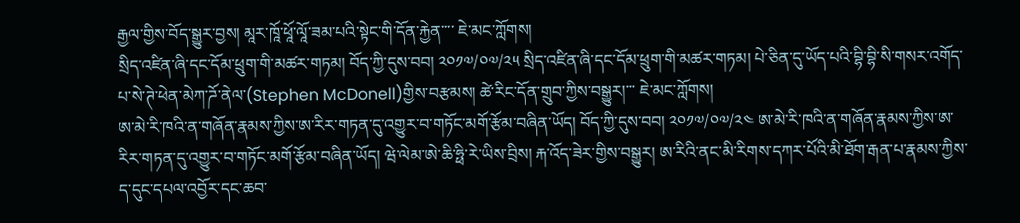རྒྱལ་གྱིས་བོད་སྒྱུར་བྱས། མཱར་ཁཱོ་ཕཱོ་ལཱོ་ཟམ་པའི་སྟེང་གི་དོན་རྐྱེན་་་་ ཇེ་མང་ཀློགས།
སྲིད་འཛིན་ཞི་དང་དོམ་ཕྲུག་གི་མཚར་གཏམ། བོད་ཀྱི་དུས་བབ། ༢༠༡༧/༠༧/༢༥ སྲིད་འཛིན་ཞི་དང་དོམ་ཕྲུག་གི་མཚར་གཏམ། པེ་ཅིན་དུ་ཡོད་པའི་བྷི་བྷི་སི་གསར་འགོད་པ་སེ་ཊེ་ཕེན་མེཀ་ཌོ་ནེལ་(Stephen McDonell)གྱིས་བརྩམས། ཚེ་རིང་དོན་གྲུབ་ཀྱིས་བསྒྱུར།་་་ ཇེ་མང་ཀློགས།
ཨ་མེ་རི་ཁའི་ན་གཞོན་རྣམས་ཀྱིས་ཨ་རིར་གཏན་དུ་འགྱུར་བ་གཏོང་མགོ་རྩོམ་བཞིན་ཡོད། བོད་ཀྱི་དུས་བབ། ༢༠༡༧/༠༧/༢༤ ཨ་མེ་རི་ཁའི་ན་གཞོན་རྣམས་ཀྱིས་ཨ་རིར་གཏན་དུ་འགྱུར་བ་གཏོང་མགོ་རྩོམ་བཞིན་ཡོད། ཝེ་ལེམ་ཨེ་ཆི་ཧྥི་རེ་ཡིས་བྲིས། རྐ་འོད་ཟེར་གྱིས་བསྒྱུར། ཨ་རིའི་ནང་མི་རིགས་དཀར་པོའི་མི་ཐོག་རྒན་པ་རྣམས་ཀྱིས་ད་དུང་དཔལ་འབྱོར་དང་ཆབ་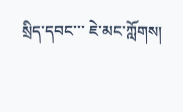སྲིད་དབང་་་ ཇེ་མང་ཀློགས།